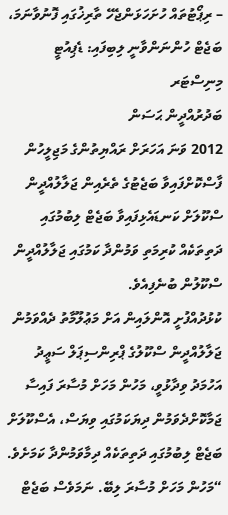– ރިޕޯޓުތައް ހުށަހަޅަންޖެހޭ ތާރިޚުގައި ފޮނުވާނަމަ، ބަޖެޓް ހުންނަންވާނީ ލިބިފައި: ޑެޕިއުޓީ މިނިސްޓަރ
ބަދުރުއްދީން ޙަސަން
2012 ވަނަ އަހަރަށް ރައްޔިތުންގެ މަޖިލީހުން ފާސްކޮށްފައިވާ ބަޖެޓުގެ ތެރެއިން ޖަލާލުއްދީން ސްކޫލަށް ކަނޑައެޅިފައިވާ ބަޖެޓް ލިބުމުގައި ދަތިތަކެއް ކުރިމަތި ވަމުންދާ ކަމުގައި ޖަލާލުއްދީން ސްކޫލުން ބުނެފިއެވެ.
ކުޅުދުއްފުށީ އޮންލައިން އަށް މަޢުލޫމާތު ދެއްވަމުން ޖަލާލުއްދީން ސްކޫލުގެ ޕްރިންސިޕަލް ސަޢީދު އަހުމަދު ވިދާޅުވީ، މަހުން މަހަށް މުސާރަ ފައިސާ ޖަމާކޮށްދެވަމުން ދިޔަކަމުގައި ވިޔަސް، އެސްކޫލަށް ބަޖެޓް ލިބުމުގައި ދަތިތަކެއް ދިމާވަމުންދާ ކަމަށެވެ.
“މަހުން މަހަށް މުސާރަ ލިބޭ. ނަމަވެސް ބަޖެޓް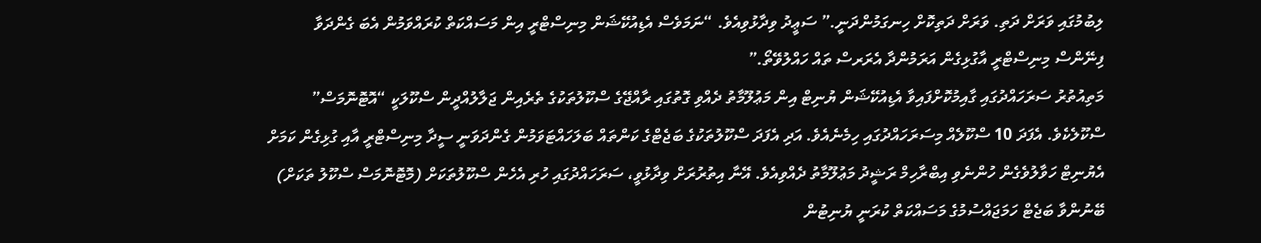ލިބުމުގައި ވަރަށް ދަތި. ވަރަށް ދަތިކޮށް ހިނގަމުންދަނީ.” ސަޢީދު ވިދާޅުވިއެވެ. “ނަމަވެސް އެޑިއުކޭޝަން މިނިސްޓްރީ އިން މަސައްކަތް ކުރައްވަމުން އެބަ ގެންދަވާ ފިނޭންސް މިނިސްޓްރީ އާގުޅިގެން އަރަމުންދާ އެރަރސް ތައް ހައްލުވޭތޯ.”
މަތިއުތުރު ސަރަހައްދުގައި ގާއިމުކޮށްފައިވާ އެޑިއުކޭޝަން ޔުނިޓް އިން މަޢުލޫމާތު ދެއްވި ގޮތުގައި ރާއްޖޭގެ ސްކޫލުތަކުގެ ތެރެއިން ޖަލާލުއްދީން ސްކޫލަކީ “އޮޓޮނޮމަސް” ސްކޫލެކެވެ. އެފަދަ 10 ސްކޫލެއް މިސަރަހައްދުގައި ހިމެނެއެވެ. އަދި އެފަދަ ސްކޫލުތަކުގެ ބަޖެޓްގެ ކަންތައް ބަލަހައްޓަވަމުން ގެންދަވަނީ ސީދާ މިނިސްޓްރީ އާއި ގުޅިގެން ކަމަށް އެޔުނިޓް ހަވާލުވެގެން ހުންނެވި އިބްރާހިމް ރަޝީދު މަޢުލޫމާތު ދެއްވިއެވެ. އޭނާ އިތުރުރަށް ވިދާޅުވީ، ސަރަހައްދުގައި ހުރި އެހެން ސްކޫލުތަކަށް (މޮޓޮނޮމަސް ސްކޫލު ތަކަށް) ބޭނުންވާ ބަޖެޓް ހަމަޖައްސުމުގެ މަސައްކަތް ކުރަނީ ޔުނިޓުން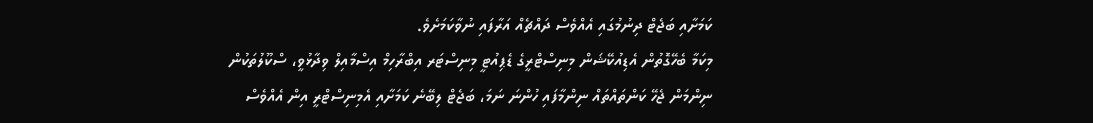ކަމަށާއި ބަޖެޓް ދިނުމުގައި އެއްވެސް ދައްޗެއް އަރާފައި ނުވާކަމަށެވެ.
މިކަމާ ބެހޭގޮތުން އެޑިއުކޭޝަން މިނިސްޓްރީގެ ޑެޕިއުޓީ މިނިސްޓަރ އިބްރާހިމް އިސްމާއިލް ވިދާޅުވީ، ސްކޫލުތަކުން ނިންމަން ޖެހޭ ކަންތައްތައް ނިންމާފައި ހުންނަ ނަމަ، ބަޖެޓް ލިބޭނެ ކަމަށާއި އެމިނިސްޓްރީ އިން އެއްވެސް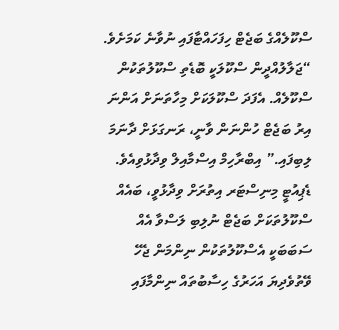ސްކޫލެއްގެ ބަޖެޓް ހިފަހައްޓާފައި ނުވާނެ ކަމަށެވެ.
“ޖަލާލުއްދީން ސްކޫލަކީ ބޮޑެތި ސްކޫލުތަކުން ސްކޫލެއް. އެފަދަ ސްކޫލަކަށް މިހާތަނަށް އަންނަ އިރު ބަޖެޓް ހުންނަން ވާނީ، ރަނގަޅަށް ދާނަމަ ލިބިފައި.” އިބްރާހިމް އިސްމާއިލް ވިދާޅުވިއެވެ.
ޑެޕިއުޓީ މިނިސްޓަރ އިތުރަށް ވިދާޅުވީ، ބައެއް ސްކޫލުތަކަށް ބަޖެޓް ނުލިބި ލަސްވާ އެއް ސަބަބަކީ އެސްކޫލުތަކުން ނިންމަން ޖެހޭ ވޭތުވެދިޔަ އަހަރުގެ ހިސާބުތައް ނިންމާފައި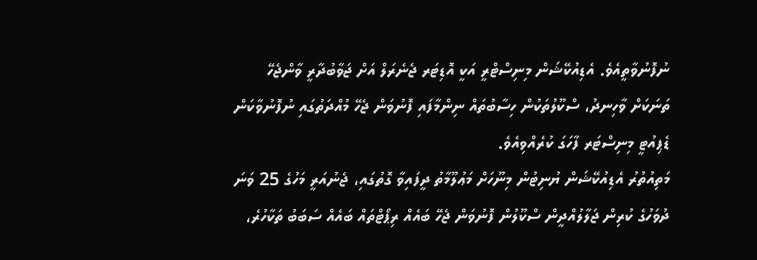ނުފޮނުވާތީއެވެ. އެޑިއުކޭޝަން މިނިސްޓްރީ އަކީ އޮޑިޓަރ ޖެނެރަލް އަށް ޖަވާބުދާރީ ވާންޖެހޭ ތަނަކަށް ވާހިނދު، ސްކޫލުތަކުން ހިސާބުތައް ނިންމާފައި ފޮނުވަން ޖެހޭ މުއްދަތުގައި ނުފޮނުވާކަން ޑެޕިއުޓީ މިނިސްޓަރ ފާހަގަ ކުރެއްވިއެވެ.
މަތިއުތުރު އެޑިއުކޭޝަން ޔުނިޓުން މިނޫހަށް މަޢުލޫމާތު ދީފައިވާ ގޮތުގައި، ޖެނުއަރީ މަހުގެ 25 ވަނަ ދުވަހުގެ ކުރިން ޖަލާލުއްދީން ސްކޫލުން ފޮނުވަން ޖެހޭ ބައެއް ރިޕޯޓްތައް ބައެއް ސަބަބު ތަކާހުރެ،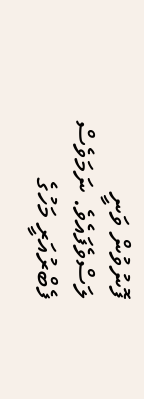ފޮނުވުން ވަނީ ލަސްވެފައެވެ. ނަމަވެސް ފެބްރުއަރީ މަހުގެ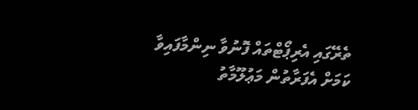ތެރޭގައި އެރިޕޯޓްތައް ފޮނުވާ ނިންމާފައިވާ ކަމަށް އެފަރާތުން މަޢުލޫމާތު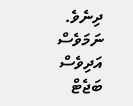ދިނެވެ. ނަމަވެސް އަދިވެސް ބަޖެޓް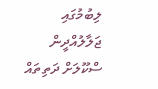ލިބުމުގައި ޖަލާލުއްދީން ސްކޫލަށް ދަތިތައް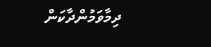ދިމާވަމުންދާކަން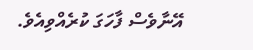އޭނާވެސް ފާހަގަ ކުރެއްވިއެވެ.